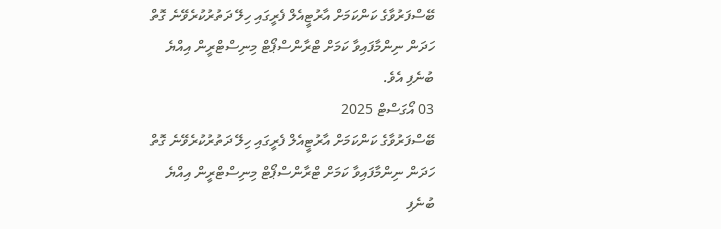ބޭސްފަރުވާގެ ކަންކަމަށް އާރުޓީއެލް ފެރީގައި ހިލޭ ދަތުރުކުރެވޭނެ ގޮތް ހަދަން ނިންމާފައިވާ ކަމަށް ޓްރާންސްޕޯޓް މިނިސްޓްރީން އިއްޔެ ބުނެފި އެވެ.
03 އޯގަސްޓް 2025
ބޭސްފަރުވާގެ ކަންކަމަށް އާރުޓީއެލް ފެރީގައި ހިލޭ ދަތުރުކުރެވޭނެ ގޮތް ހަދަން ނިންމާފައިވާ ކަމަށް ޓްރާންސްޕޯޓް މިނިސްޓްރީން އިއްޔެ ބުނެފި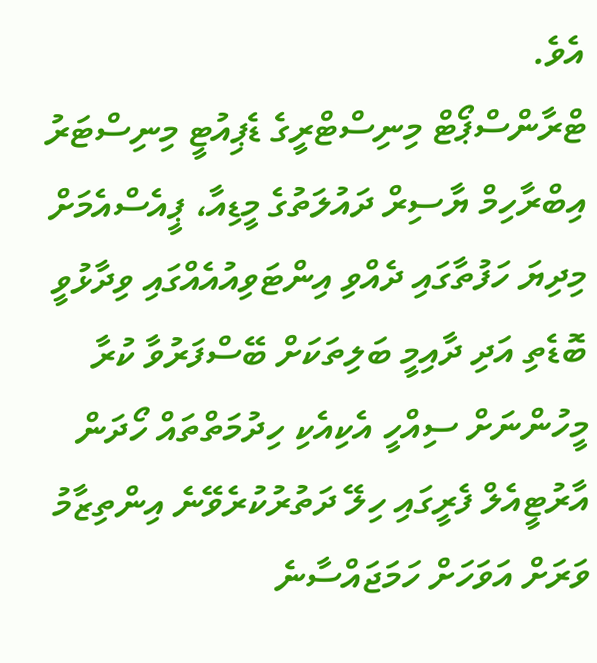އެވެ.
ޓްރާންސްޕޯޓް މިނިސްޓްރީގެ ޑެޕިއުޓީ މިނިސްޓަރު އިބްރާހިމް ޔާސިރް ދައުލަތުގެ މީޑިއާ، ޕީއެސްއެމަށް މިދިޔަ ހަފުތާގައި ދެއްވި އިންޓަވިއުއެއްގައި ވިދާޅުވީ ބޮޑެތި އަދި ދާއިމީ ބަލިތަކަށް ބޭސްފަރުވާ ކުރާ މީހުންނަށް ސިއްހީ އެކިއެކި ހިދުމަތްތައް ހޯދަން އާރުޓީއެލް ފެރީގައި ހިލޭ ދަތުރުކުރެވޭނެ އިންތިޒާމު ވަރަށް އަވަހަށް ހަމަޖައްސާނެ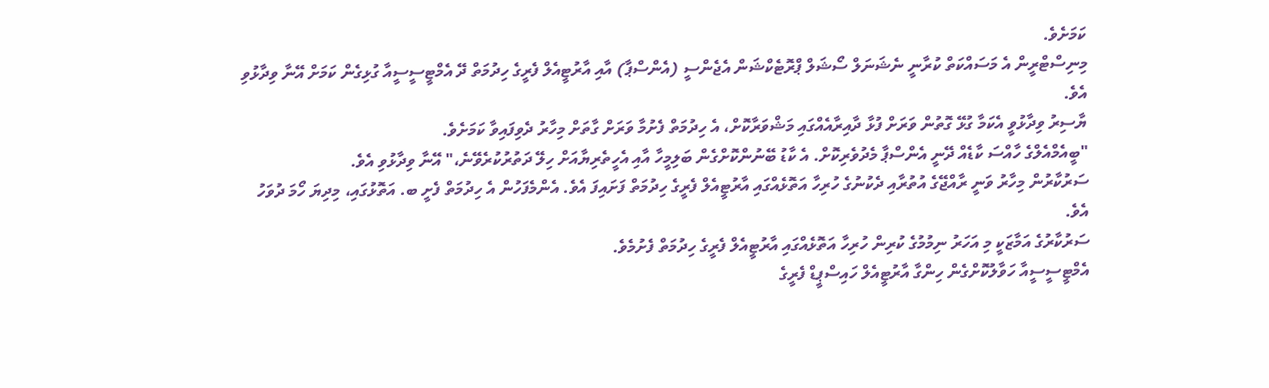ކަމަށެވެ.
މިނިސްޓްރީން އެ މަސައްކަތް ކުރާނީ ނެޝަނަލް ސޯޝަލް ޕްރޮޓެކްޝަން އެޖެންސީ (އެންސްޕާ) އާއި އާރުޓީއެލް ފެރީގެ ހިދުމަތް ދޭ އެމްޓީސީސީއާ ގުޅިގެން ކަމަށް އޭނާ ވިދާޅުވި އެވެ.
ޔާސިރު ވިދާޅުވީ އެކަމާ ގުޅޭ ގޮތުން ވަރަށް ފުޅާ ދާއިރާއެއްގައި މަޝްވަރާކޮށް، އެ ހިދުމަތް ފެށުމާ ވަރަށް ގާތަށް މިހާރު ދެވިފައިވާ ކަމަށެވެ.
"ބީއެމްއެލްގެ ހާއްސަ ކާޑެއް ދޭނީ އެންސްޕާ މެދުވެރިކޮށް. އެ ކާޑު ބޭނުންކޮށްގެން ބަލިމީހާ އާއި އެހީތެރިޔާއަށް ހިލޭ ދަތުރުކުރެވޭނެ،" އޭނާ ވިދާޅުވި އެވެ.
ސަރުކާރުން މިހާރު ވަނީ ރާއްޖޭގެ އުތުރާއި ދެކުނުގެ ހުރިހާ އަތޮޅެއްގައި އާރުޓީއެލް ފެރީގެ ހިދުމަތް ފަށައިފަ އެވެ. އެންމެފަހުން އެ ހިދުމަތް ފެށީ ބ. އަތޮޅުގައި، މިދިޔަ ހޯމަ ދުވަހު އެވެ.
ސަރުކާރުގެ އަމާޒަކީ މި އަހަރު ނިމުމުގެ ކުރިން ހުރިހާ އަތޮޅެއްގައި އާރުޓީއެލް ފެރީގެ ހިދުމަތް ފެށުމެވެ.
އެމްޓީސީސީއާ ހަވާލުކޮށްގެން ހިންގާ އާރުޓީއެލް ހައިސްޕީޑް ފެރީގެ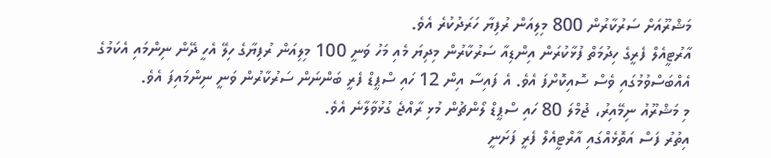މަޝްރޫއަށް ސަރުކާރުން 800 މިލިއަން ރުފިޔާ ހަރަދުކުރެ އެވެ.
އާރުޓީއެލް ފެރީގެ ހިދުމަތް ފުޅާކުރަން އިންޑިއާ ސަރުކާރުން މިދިޔަ މެއި މަހު ވަނީ 100 މިލިއަން ރުފިޔާގެ ހިލޭ އެހީ ދޭން ނިންމައި އެކަމުގެ އެއްބަސްވުމުގައި ވެސް ސޮއިކޮށްފަ އެވެ. އެ ފައިސާ އިން 12 ހައި ސްޕީޑް ފެރީ ބަންނަން ސަރުކާރުން ވަނީ ނިންމައިފަ އެވެ.
މި މަޝްރޫއު ނިމޭއިރު، ޖުމްލަ 80 ހައި ސްޕީޑް ލޯންޗުން މުޅި ރާއްޖެ ގުޅުވާލާނެ އެވެ.
އިތުރު ފަސް އަތޮޅެއްގައި އާރްޓީއެލް ފެރީ ފަށަނީ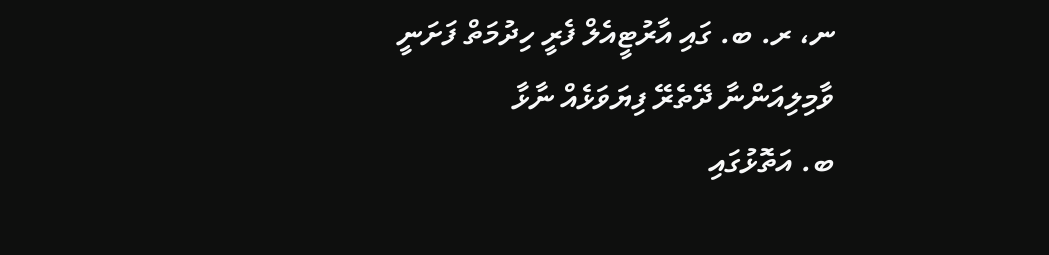ނ، ރ. ބ. ގައި އާރުޓީއެލް ފެރީ ހިދުމަތް ފަށަނީ
ވާމިލިއަންނާ ދޭތެރޭ ފިޔަވަޅެއް ނާޅާ
ބ. އަތޮޅުގައި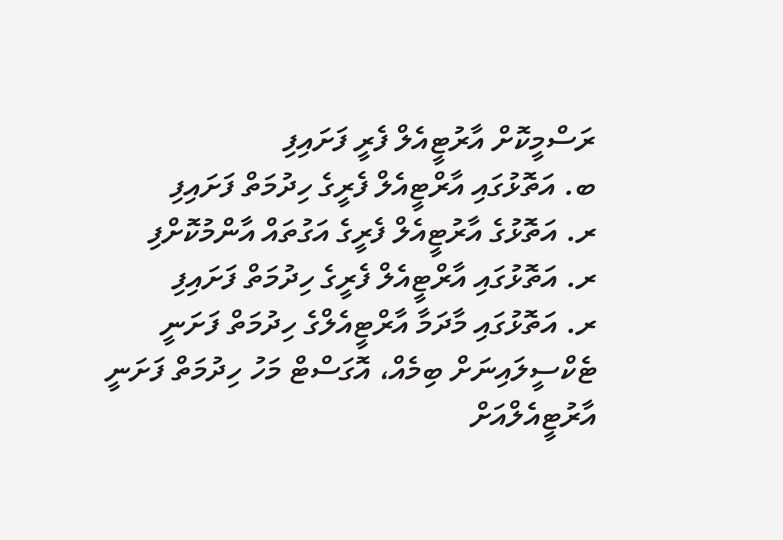ރަސްމީކޮށް އާރުޓީއެލް ފެރީ ފަށައިފި
ބ. އަތޮޅުގައި އާރްޓީއެލް ފެރީގެ ހިދުމަތް ފަށައިފި
ރ. އަތޮޅުގެ އާރުޓީއެލް ފެރީގެ އަގުތައް އާންމުކޮށްފި
ރ. އަތޮޅުގައި އާރްޓީއެލް ފެރީގެ ހިދުމަތް ފަށައިފި
ރ. އަތޮޅުގައި މާދަމާ އާރްޓީއެލްގެ ހިދުމަތް ފަށަނީ
ޓެކްސީލައިނަށް ބިމެއް، އޮގަސްޓް މަހު ހިދުމަތް ފަށަނީ
އާރުޓީއެލްއަށް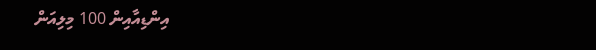އިންޑިއާއިން 100 މިލިއަން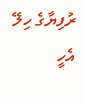ރުފިޔާގެ ހިލޭ އެހީ